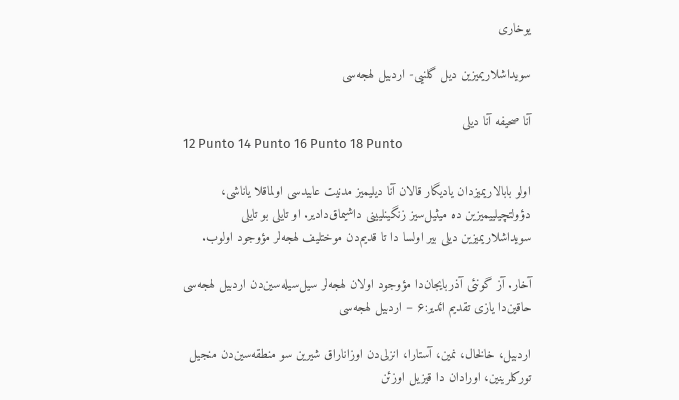یوخاری

سویداشلاریمیزین دیل گلنیی- اردبیل لهجه‌سی

آنا صحیفه آنا دیلی
12 Punto 14 Punto 16 Punto 18 Punto

اولو بابالاریمیزدان یادیگار قالان آنا دیلیمیز مدنیت عابیدسی اولماقلا یاناشی، دؤولتچیلییمیزین ده میثیل‌سیز زنگینلیینی داشیماق‌دادیر. او تایلی بو تایلی سویداشلاریمیزین دیلی بیر اولسا دا تا قدیم‌دن موختلیف لهجه‌لر مؤوجود اولوب.

آخار. آز گونئی آذربایجان‌دا مؤوجود اولان لهجه‌لر سیل‌سیله‌سین‌دن اردبیل لهجه‌سی حاقین‌دا یازی تقدیم ائدیر:۶ – اردبیل لهجه‌سی

اردبیل، خالخال، نمین، آستارا، انزلی‌دن اوزاناراق شیرین سو منطقه‌سین‌دن منجیل تورکلرینین، اورادان دا قیزیل اوزئن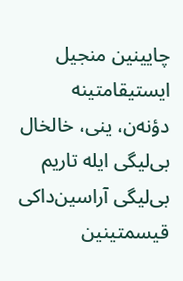چایینین منجیل ایستیقامتینه دؤنه‌ن، ینی، خالخال بی‌لیگی ایله تاریم بی‌لیگی آراسین‌داکی قیسمتینین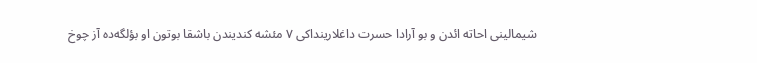شیمالینی احاته ائد‌ن و بو آرادا حسرت داغلارینداکی ۷ مئشه کندیندن باشقا بوتون او بؤلگه‌ده آز چوخ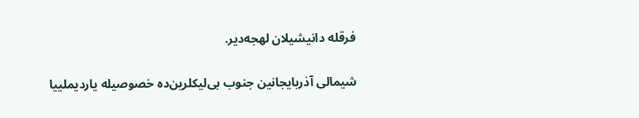فرقله دانیشیلان لهجه‌دیر.

شیمالی آذربایجانین جنوب بی‌لیکلرین‌ده خصوصیله یاردیملییا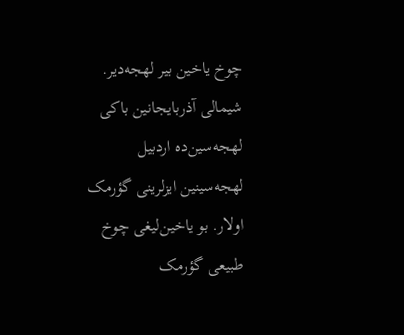چوخ یاخین بیر لهجه‌دیر. شیمالی آذربایجانین باکی لهجه‌سین‌ده اردبیل لهجه‌سینین ایزلرینی گؤرمک اولار. بو یاخین‌لیغی چوخ طبیعی گؤرمک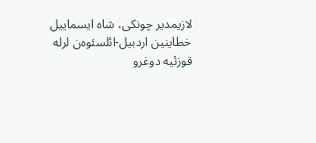لازیمدیر چونکی، شاه ایسماییل خطاینین اردبیل-ائلسئوه‌ن لرله قوزئیه دوغرو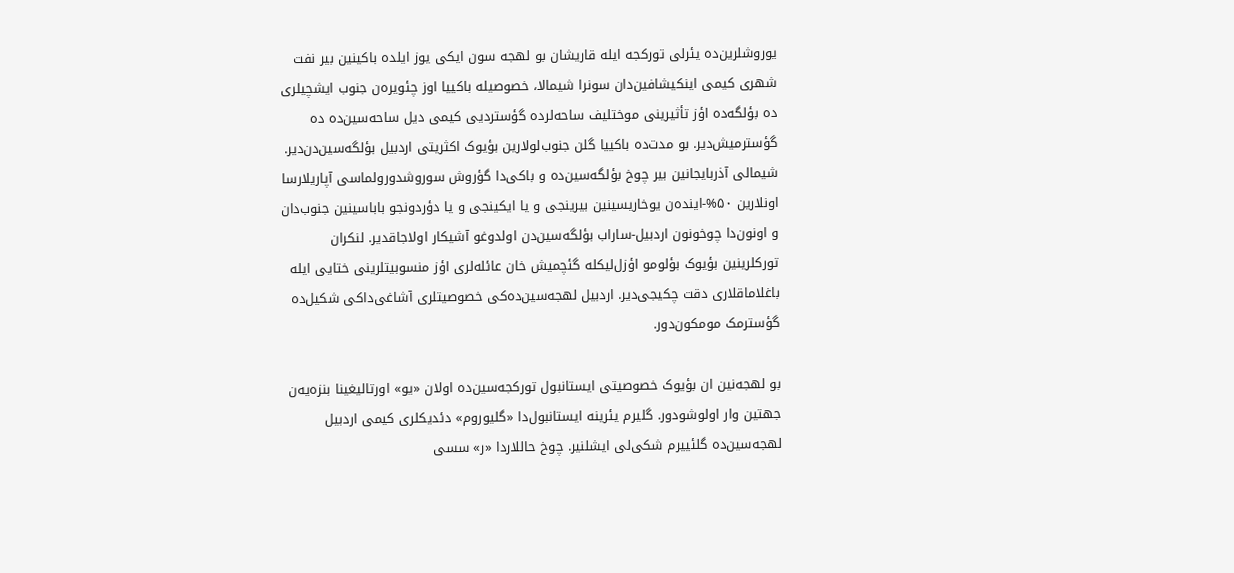یوروشلرین‌ده یئرلی تورکجه ایله قاریشان بو لهجه سون ایکی یوز ایلده باکینین بیر نفت شهری کیمی اینکیشافین‌دان سونرا شیمالا، خصوصیله باکییا اوز چئویره‌ن جنوب ایشچیلری ده بؤلگه‌ده اؤز تأثیرینی موختلیف ساحه‌لرده گؤستردیی کیمی دیل ساحه‌سین‌ده ده گؤسترمیش‌دیر. بو مدت‌ده باکییا گلن جنوب‌لولارین بؤیوک اکثریتی اردبیل بؤلگه‌سین‌دن‌دیر. شیمالی آذربایجانین بیر چوخ بؤلگه‌سین‌ده و باکی‌دا گؤروش سوروشدورولماسی آپاریلارسا اونلارین ۵۰%-اینده‌ن یوخاریسینین بیرینجی و یا ایکینجی و یا دؤردونجو باباسینین جنوب‌دان و اونون‌دا چوخونون اردبیل-ساراب بؤلگه‌سین‌دن اولدوغو آشیکار اولاجاقدیر. لنکران تورکلرینین بؤیوک بؤلومو اؤزل‌لیکله گئچمیش خان عائله‌لری اؤز منسوبیتلرینی ختایی ایله باغلاماقلاری دقت چکیجی‌دیر. اردبیل لهجه‌سین‌ده‌کی خصوصیتلری آشاغی‌داکی شکیل‌ده گؤسترمک مومکون‌دور.

بو لهجه‌نین ان بؤیوک خصوصیتی ایستانبول تورکجه‌سین‌ده اولان «یو» اورتالیغینا بنزه‌یه‌ن جهتین وار اولوشودور. گلیرم یئرینه ایستانبول‌دا «گلیوروم» دئدیکلری کیمی اردبیل لهجه‌سین‌ده گلئییرم شکی‌لی ایشلنیر. چوخ حاللاردا «ر» سسی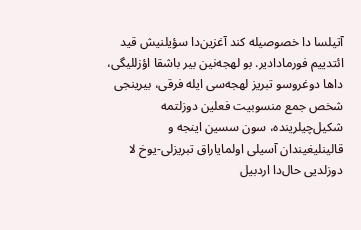آتیلسا دا خصوصیله کند آغزین‌دا سؤیلنیش قید ائتدییم فورمادادیر. بو لهجه‌نین بیر باشقا اؤزللیگی، داها دوغروسو تبریز لهجه‌سی ایله فرقی، بیرینجی شخص جمع منسوبیت فعلین دوزلتمه شکیل‌چیلرینده، سون سسین اینجه و قالینلیغیندان آسیلی اولمایاراق تبریزلی-یوخ لا دوزلدیی حال‌دا اردبیل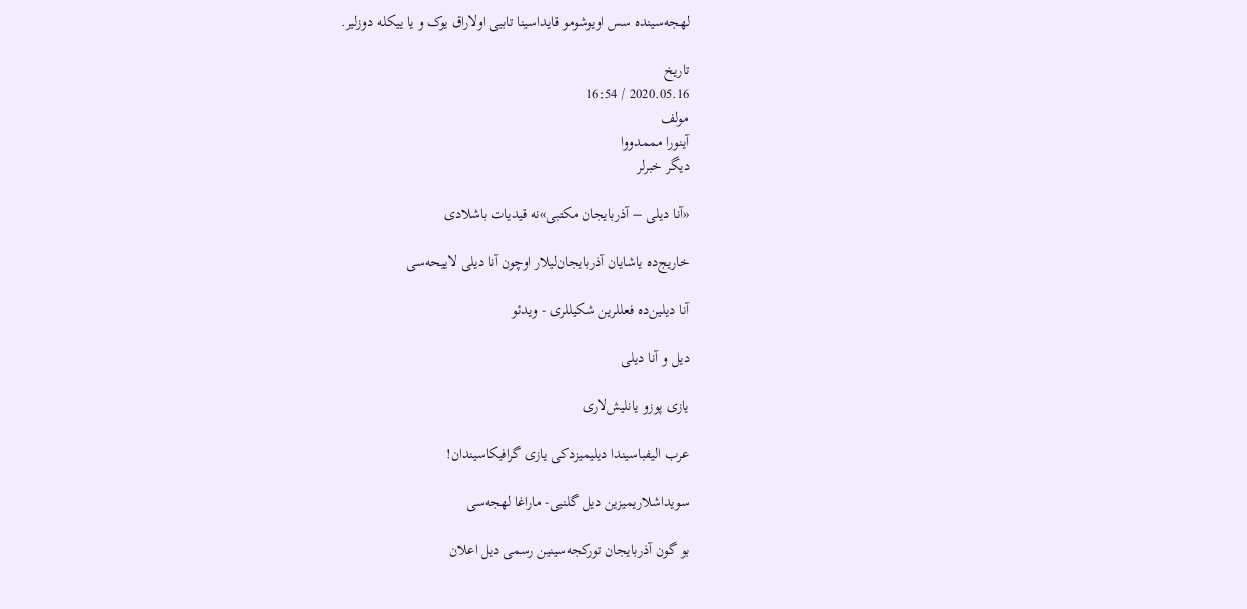لهجه‌سینده سس اویوشومو قایداسینا تابیی اولاراق یوک و یا ییکله دوزلیر.

تاریخ
2020.05.16 / 16:54
مولف
آینورا مممدووا
دیگر خبرلر

«آنا دیلی – آذربایجان مکتبی»نه قیدیات باشلادی

خاریج‌ده یاشایان آذربایجان‌لیلار اوچون آنا دیلی لاییحه‌سی

آنا دیلین‌ده فعللرین شکیللری - ویدئو

دیل و آنا دیلی

یازی پوزو یانلیش‌لاری

عرب الیفباسیندا دیلیمیزدکی یازی گرافیکاسیندان!

سویداشلاریمیزین دیل گلنیی- ماراغا لهجه‌سی

بو گون آذربایجان تورکجه‌سینین رسمی دیل اعلان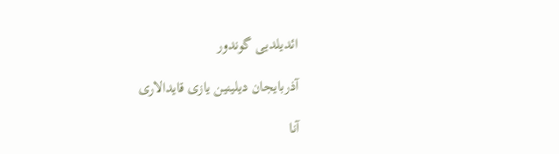ائدیلدیی گوندور

آذربایجان دیلینین یازی قایدالاری

آنا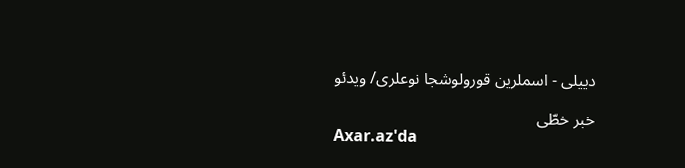دییلی - اسملرین قورولوشجا نوعلری/ ویدئو

خبر خطّی
Axar.az'da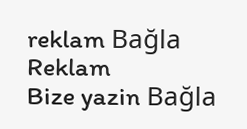reklam Bağla
Reklam
Bize yazin Bağla